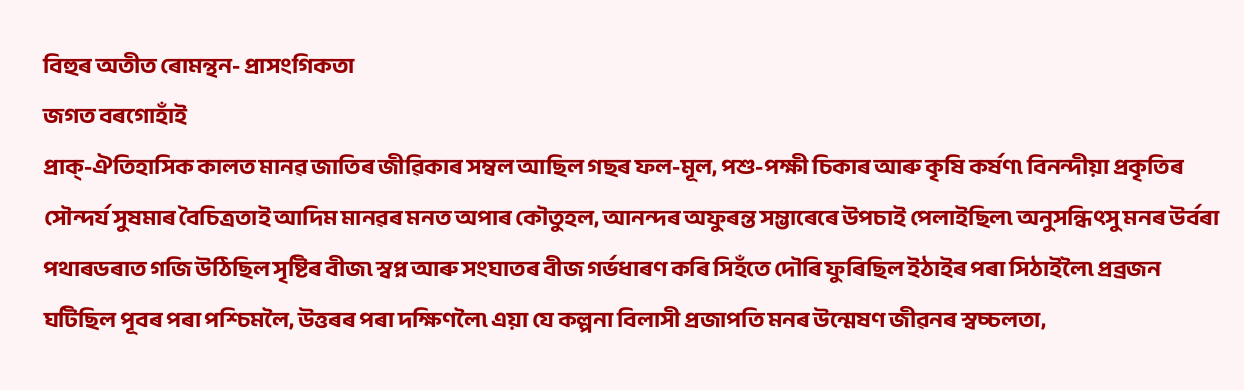বিহুৰ অতীত ৰোমন্থন- প্ৰাসংগিকতা
জগত বৰগোহাঁই
প্ৰাক্-ঐতিহাসিক কালত মানৱ জাতিৰ জীৱিকাৰ সম্বল আছিল গছৰ ফল-মূল, পশু-পক্ষী চিকাৰ আৰু কৃষি কৰ্ষণ৷ বিনন্দীয়া প্ৰকৃতিৰ সৌন্দৰ্য সুষমাৰ বৈচিত্ৰতাই আদিম মানৱৰ মনত অপাৰ কৌতুহল, আনন্দৰ অফুৰন্ত সম্ভাৰেৰে উপচাই পেলাইছিল৷ অনুসন্ধিৎসু মনৰ উৰ্বৰা পথাৰডৰাত গজি উঠিছিল সৃষ্টিৰ বীজ৷ স্বপ্ন আৰু সংঘাতৰ বীজ গৰ্ভধাৰণ কৰি সিহঁতে দৌৰি ফুৰিছিল ইঠাইৰ পৰা সিঠাইলৈ৷ প্ৰব্ৰজন ঘটিছিল পূবৰ পৰা পশ্চিমলৈ, উত্তৰৰ পৰা দক্ষিণলৈ৷ এয়া যে কল্পনা বিলাসী প্ৰজাপতি মনৰ উন্মেষণ জীৱনৰ স্বচ্চলতা,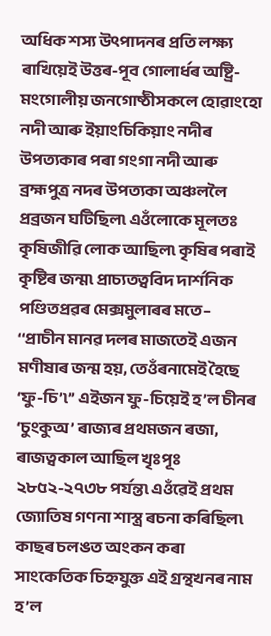অধিক শস্য উৎপাদনৰ প্ৰতি লক্ষ্য ৰাখিয়েই উত্তৰ-পূব গোলাৰ্ধৰ অষ্ট্ৰি-মংগোলীয় জনগোষ্ঠীসকলে হোৱাংহো নদী আৰু ইয়াংচিকিয়াং নদীৰ উপত্যকাৰ পৰা গংগা নদী আৰু ব্ৰহ্মপুত্ৰ নদৰ উপত্যকা অঞ্চললৈ প্ৰব্ৰজন ঘটিছিল৷ এওঁলোকে মূলতঃ কৃষিজীৱি লোক আছিল৷ কৃষিৰ পৰাই কৃষ্টিৰ জন্ম৷ প্ৰাচ্যতত্ববিদ দাৰ্শনিক পণ্ডিতপ্ৰৱৰ মেক্সমুলাৰৰ মতে– ‘‘প্ৰাচীন মানৱ দলৰ মাজতেই এজন মণীষাৰ জন্ম হয়, তেওঁৰনামেই হৈছে ‘ফু-চি’৷’’ এইজন ফু-চিয়েই হ’ল চীনৰ ‘চুংকুঅ’ ৰাজ্যৰ প্ৰথমজন ৰজা, ৰাজত্বকাল আছিল খৃঃপূঃ ২৮৫২-২৭৩৮ পৰ্যন্ত৷ এওঁৱেই প্ৰথম জ্যোতিষ গণনা শাস্ত্ৰ ৰচনা কৰিছিল৷ কাছৰ চলঙত অংকন কৰা সাংকেতিক চিহ্নযুক্ত এই গ্ৰন্থখনৰ নাম হ’ল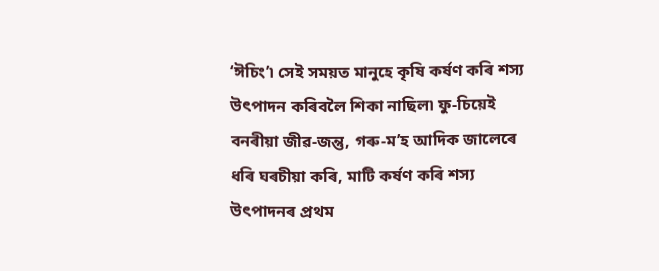‘ঈচিং’৷ সেই সময়ত মানুহে কৃষি কৰ্ষণ কৰি শস্য উৎপাদন কৰিবলৈ শিকা নাছিল৷ ফু-চিয়েই বনৰীয়া জীৱ-জন্তু, গৰু-ম’হ আদিক জালেৰে ধৰি ঘৰচীয়া কৰি, মাটি কৰ্ষণ কৰি শস্য উৎপাদনৰ প্ৰথম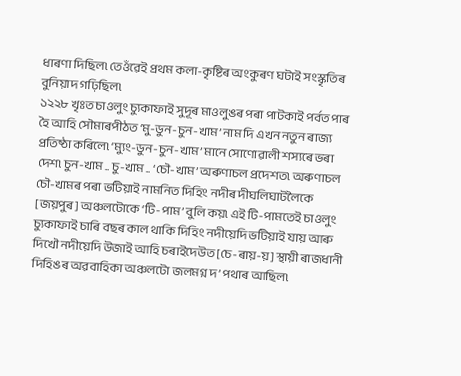ধাৰণা দিছিল৷ তেওঁৱেই প্ৰথম কলা-কৃষ্টিৰ অংকুৰণ ঘটাই সংস্কৃতিৰ বুনিয়াদ গঢ়িছিল৷
১২২৮ খৃঃত চাওলুং চ্যুকাফাই সুদূৰ মাওলুঙৰ পৰা পাটকাই পৰ্বত পাৰ হৈ আহি সৌমাৰপীঠত ‘মু-ডুন-চুন-খাম’ নাম দি এখন নতুন ৰাজ্য প্ৰতিষ্ঠা কৰিলে৷ ‘ম্যুং-ডুন-চুন-খাম’ মানে সোণোৱালী শস্যৰে ভৰা দেশ৷ চুন-খাম .. চু-খাম .. ‘চৌ-খাম’ অৰুণাচল প্ৰদেশত৷ অৰুণাচল চৌ-খামৰ পৰা ভটিয়াই নামনিত দিহিং নদীৰ দীঘলিঘাটলৈকে [জয়পুৰ] অঞ্চলটোকে ‘টি-পাম’ বুলি কয়৷ এই টি-পামতেই চাওলুং চ্যুকাফাই চাৰি বছৰ কাল থাকি দিহিং নদীয়েদি ভটিয়াই যায় আৰু দিখৌ নদীয়েদি উজাই আহি চৰাইদেউত [চে-ৰায়-য়] স্থায়ী ৰাজধানী দিহিঙৰ অৱবাহিকা অঞ্চলটো জলমগ্ন দ’ পথাৰ আছিল৷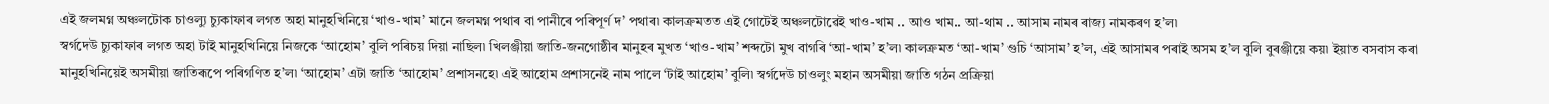এই জলমগ্ন অঞ্চলটোক চাওল্যু চ্যুকাফাৰ লগত অহা মানুহখিনিয়ে ‘খাও-খাম’ মানে জলমগ্ন পথাৰ বা পানীৰে পৰিপূৰ্ণ দ’ পথাৰ৷ কালক্ৰমতত এই গোটেই অঞ্চলটোৱেই খাও-খাম .. আও খাম.. আ-থাম .. আসাম নামৰ ৰাজ্য নামকৰণ হ’ল৷
স্বৰ্গদেউ চ্যুকাফাৰ লগত অহা টাই মানুহখিনিয়ে নিজকে ‘আহোম’ বুলি পৰিচয় দিয়া নাছিল৷ খিলঞ্জীয়া জাতি-জনগোষ্ঠীৰ মানুহৰ মুখত ‘খাও-খাম’ শব্দটো মুখ বাগৰি ‘আ-খাম’ হ’ল৷ কালক্ৰমত ‘আ-খাম’ গুচি ‘আসাম’ হ’ল, এই আসামৰ পৰাই অসম হ’ল বুলি বুৰঞ্জীয়ে কয়৷ ইয়াত বসবাস কৰা মানুহখিনিয়েই অসমীয়া জাতিৰূপে পৰিগণিত হ’ল৷ ‘আহোম’ এটা জাতি ‘আহোম’ প্ৰশাসনহে৷ এই আহোম প্ৰশাসনেই নাম পালে ‘টাই আহোম’ বুলি৷ স্বৰ্গদেউ চাওলুং মহান অসমীয়া জাতি গঠন প্ৰক্ৰিয়া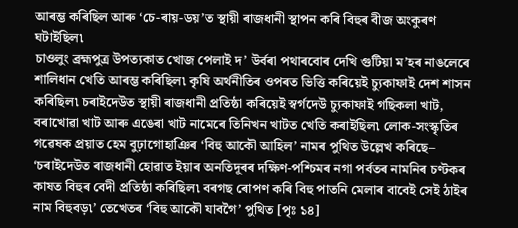আৰম্ভ কৰিছিল আৰু ‘চে-ৰায়-ডয়’ত স্থায়ী ৰাজধানী স্থাপন কৰি বিহুৰ বীজ অংকুৰণ ঘটাইছিল৷
চাওলুং ব্ৰহ্মপুত্ৰ উপত্যকাত খোজ পেলাই দ’ উৰ্বৰা পথাৰবোৰ দেখি গুটিয়া ম’হৰ নাঙলেৰে শালিধান খেতি আৰম্ভ কৰিছিল৷ কৃষি অৰ্থনীতিৰ ওপৰত ভিত্তি কৰিয়েই চ্যুকাফাই দেশ শাসন কৰিছিল৷ চৰাইদেউত স্থায়ী ৰাজধানী প্ৰতিষ্ঠা কৰিয়েই স্বৰ্গদেউ চ্যুকাফাই গছিকলা খাট, বৰাখোৱা খাট আৰু এঙেৰা খাট নামেৰে তিনিখন খাটত খেতি কৰাইছিল৷ লোক-সংস্কৃতিৰ গৱেষক প্ৰয়াত হেম বুঢ়াগোহাঞিৰ ‘বিহু আকৌ আহিল’ নামৰ পুথিত উল্লেখ কৰিছে– ‘চৰাইদেউত ৰাজধানী হোৱাত ইয়াৰ অনতিদূৰৰ দক্ষিণ-পশ্চিমৰ নগা পৰ্বতৰ নামনিৰ চণ্টকৰ কাষত বিহুৰ বেদী প্ৰতিষ্ঠা কৰিছিল৷ বৰগছ ৰোপণ কৰি বিহু পাতনি মেলাৰ বাবেই সেই ঠাইৰ নাম বিহুবড়৷’ তেখেতৰ ‘বিহু আকৌ যাবগৈ’ পুথিত [পৃঃ ১৪]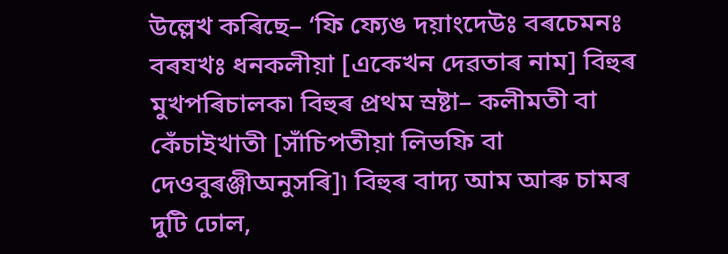উল্লেখ কৰিছে– ‘ফি ফ্যেঙ দয়াংদেউঃ বৰচেমনঃ বৰযখঃ ধনকলীয়া [একেখন দেৱতাৰ নাম] বিহুৰ মুখপৰিচালক৷ বিহুৰ প্ৰথম স্ৰষ্টা– কলীমতী বা কেঁচাইখাতী [সাঁচিপতীয়া লিভফি বা দেওবুৰঞ্জীঅনুসৰি]৷ বিহুৰ বাদ্য আম আৰু চামৰ দুটি ঢোল,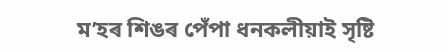ম’হৰ শিঙৰ পেঁপা ধনকলীয়াই সৃষ্টি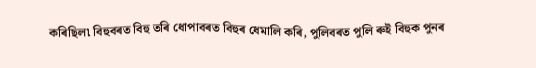কৰিছিল৷ বিহুবৰত বিহু তৰি ধোপাবৰত বিহুৰ ধেমালি কৰি, পুলিবৰত পুলি ৰুই বিহুক পুনৰ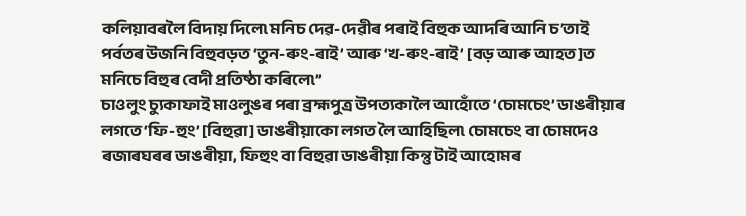কলিয়াবৰলৈ বিদায় দিলে৷ মনিচ দেৱ-দেৱীৰ পৰাই বিহুক আদৰি আনি চ’তাই পৰ্বতৰ উজনি বিহুবড়ত ‘তুন-ৰুং-ৰাই’ আৰু ‘খ-ৰুং-ৰাই’ [বড় আৰু আহত]ত মনিচে বিহুৰ বেদী প্ৰতিষ্ঠা কৰিলে৷’’
চাওলুং চ্যুকাফাই মাওলুঙৰ পৰা ব্ৰহ্মপুত্ৰ উপত্যকালৈ আহোঁতে ‘চোমচেং’ ডাঙৰীয়াৰ লগতে ‘ফি-হুং’ [বিহুৱা] ডাঙৰীয়াকো লগত লৈ আহিছিল৷ চোমচেং বা চোমদেও ৰজাৰঘৰৰ ডাঙৰীয়া, ফিহুং বা বিহুৱা ডাঙৰীয়া কিন্তু টাই আহোমৰ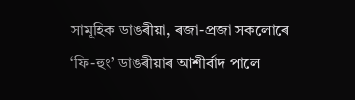সামূহিক ডাঙৰীয়া, ৰজা-প্ৰজা সকলোৰে ‘ফি-হুং’ ডাঙৰীয়াৰ আশীৰ্বাদ পালে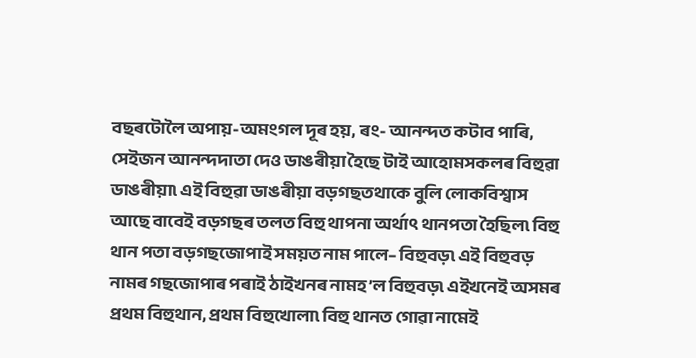বছৰটোলৈ অপায়-অমংগল দূৰ হয়, ৰং- আনন্দত কটাব পাৰি, সেইজন আনন্দদাতা দেও ডাঙৰীয়া হৈছে টাই আহোমসকলৰ বিহুৱা ডাঙৰীয়া৷ এই বিহুৱা ডাঙৰীয়া বড়গছতথাকে বুলি লোকবিশ্বাস আছে বাবেই বড়গছৰ তলত বিহু থাপনা অৰ্থাৎ থানপতা হৈছিল৷ বিহু থান পতা বড়গছজোপাই সময়ত নাম পালে– বিহুবড়৷ এই বিহুবড় নামৰ গছজোপাৰ পৰাই ঠাইখনৰ নামহ’ল বিহুবড়৷ এইখনেই অসমৰ প্ৰথম বিহুথান, প্ৰথম বিহুখোলা৷ বিহু থানত গোৱা নামেই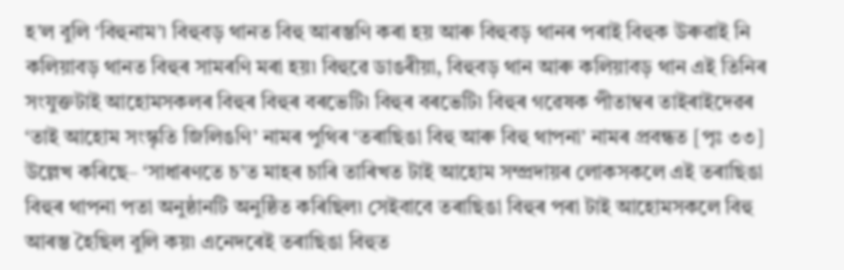হ’ল বুলি ‘বিহুনাম’৷ বিহুবড় থানত বিহু আৰম্ভণি কৰা হয় আৰু বিহুবড় থানৰ পৰাই বিহুক উৰুৱাই নি কলিয়াবড় থানত বিহুৰ সামৰণি মৰা হয়৷ বিহুৱে ডাঙৰীয়া, বিহুবড় থান আৰু কলিয়াবড় থান এই তিনিৰ সংযুক্তটাই আহোমসকলৰ বিহুৰ বিহুৰ বৰভেটি৷ বিহুৰ বৰভেটি৷ বিহুৰ গৱেষক পীতাম্বৰ তাইৰাইদেৱৰ ‘তাই আহোম সংস্কৃতি জিলিঙণি’ নামৰ পুথিৰ ‘তৰাছিঙা বিহু আৰু বিহু থাপনা’ নামৰ প্ৰবন্ধত [পৃঃ ৩৩] উল্লেখ কৰিছে– ‘সাধাৰণতে চ’ত মাহৰ চাৰি তাৰিখত টাই আহোম সম্প্ৰদায়ৰ লোকসকলে এই তৰাছিঙা বিহুৰ থাপনা পতা অনুষ্ঠানটি অনুষ্ঠিত কৰিছিল৷ সেইবাবে তৰাছিঙা বিহুৰ পৰা টাই আহোমসকলে বিহু আৰম্ভ হৈছিল বুলি কয়৷ এনেদৰেই তৰাছিঙা বিহুত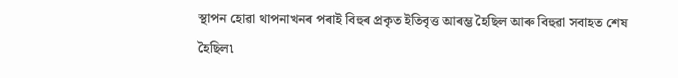স্থাপন হোৱা থাপনাখনৰ পৰাই বিহুৰ প্ৰকৃত ইতিবৃত্ত আৰম্ভ হৈছিল আৰু বিহুৱা সবাহত শেষ হৈছিল৷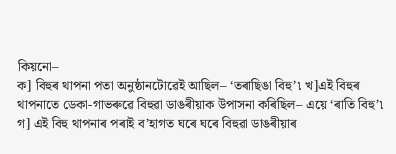কিয়নো–
ক] বিহুৰ থাপনা পতা অনুষ্ঠানটোৱেই আছিল– ‘তৰাছিঙা বিহু’৷ খ]এই বিহুৰ থাপনাতে ডেকা-গাভৰুৱে বিহুৱা ডাঙৰীয়াক উপাসনা কৰিছিল– এয়ে ‘ৰাতি বিহু’৷ গ] এই বিহু থাপনাৰ পৰাই ব’হাগত ঘৰে ঘৰে বিহুৱা ডাঙৰীয়াৰ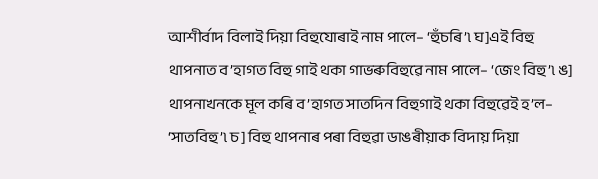আশীৰ্বাদ বিলাই দিয়া বিহুযোৰাই নাম পালে– ‘হুঁচৰি’৷ ঘ]এই বিহু থাপনাত ব’হাগত বিহু গাই থকা গাভৰুবিহুৱে নাম পালে– ‘জেং বিহু’৷ ঙ] থাপনাখনকে মূল কৰি ব’হাগত সাতদিন বিহুগাই থকা বিহুৱেই হ’ল– ‘সাতবিহু’৷ চ] বিহু থাপনাৰ পৰা বিহুৱা ডাঙৰীয়াক বিদায় দিয়া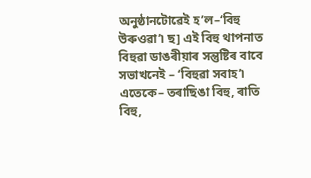অনুষ্ঠানটোৱেই হ’ল–‘বিহু উৰুওৱা’৷ ছ] এই বিহু থাপনাত বিহুৱা ডাঙৰীয়াৰ সন্তুষ্টিৰ বাবে সভাখনেই – ‘বিহুৱা সবাহ’৷ এতেকে– তৰাছিঙা বিহু, ৰাতি বিহু,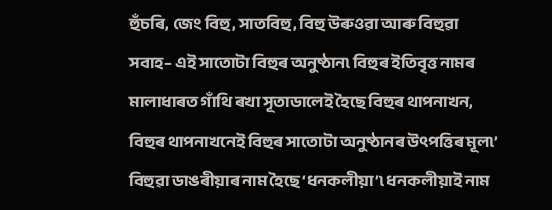হুঁচৰি, জেং বিহু, সাতবিহু, বিহু উৰুওৱা আৰু বিহুৱা সবাহ– এই সাতোটা বিহুৰ অনুষ্ঠান৷ বিহুৰ ইতিবৃত্ত নামৰ মালাধাৰত গাঁথি ৰখা সূতাডালেই হৈছে বিহুৰ থাপনাখন, বিহুৰ থাপনাখনেই বিহুৰ সাতোটা অনুষ্ঠানৰ উৎপত্তিৰ মূল৷’
বিহুৱা ডাঙৰীয়াৰ নাম হৈছে ‘ধনকলীয়া’৷ ধনকলীয়াই নাম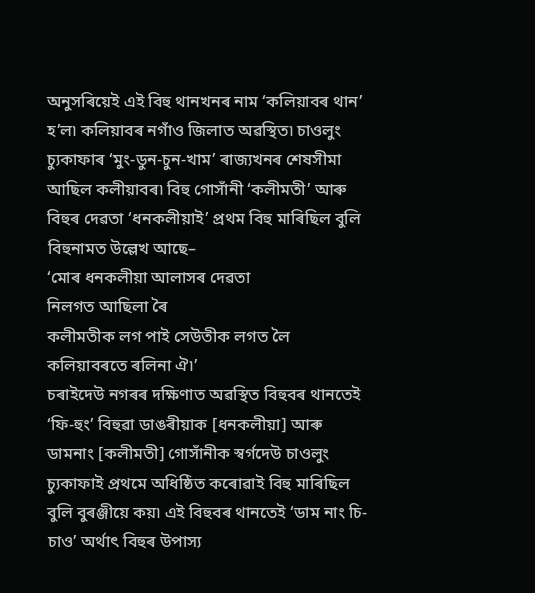অনুসৰিয়েই এই বিহু থানখনৰ নাম ‘কলিয়াবৰ থান’ হ’ল৷ কলিয়াবৰ নগাঁও জিলাত অৱস্থিত৷ চাওলুং চ্যুকাফাৰ ‘মুং-ডুন-চুন-খাম’ ৰাজ্যখনৰ শেষসীমা আছিল কলীয়াবৰ৷ বিহু গোসাঁনী ‘কলীমতী’ আৰু বিহুৰ দেৱতা ‘ধনকলীয়াই’ প্ৰথম বিহু মাৰিছিল বুলি বিহুনামত উল্লেখ আছে–
‘মোৰ ধনকলীয়া আলাসৰ দেৱতা
নিলগত আছিলা ৰৈ
কলীমতীক লগ পাই সেউতীক লগত লৈ
কলিয়াবৰতে ৰলিনা ঐ৷’
চৰাইদেউ নগৰৰ দক্ষিণাত অৱস্থিত বিহুবৰ থানতেই ‘ফি-হুং’ বিহুৱা ডাঙৰীয়াক [ধনকলীয়া] আৰু ডামনাং [কলীমতী] গোসাঁনীক স্বৰ্গদেউ চাওলুং চ্যুকাফাই প্ৰথমে অধিষ্ঠিত কৰোৱাই বিহু মাৰিছিল বুলি বুৰঞ্জীয়ে কয়৷ এই বিহুবৰ থানতেই ‘ডাম নাং চি-চাও’ অৰ্থাৎ বিহুৰ উপাস্য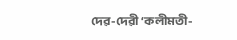দেৱ-দেৱী ‘কলীমতী-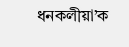ধনকলীয়া’ক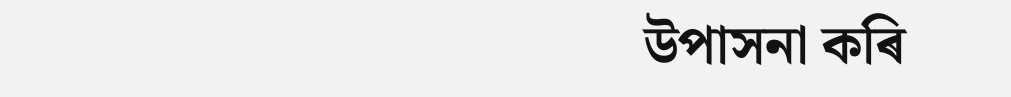উপাসনা কৰি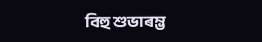বিহু শুভাৰম্ভ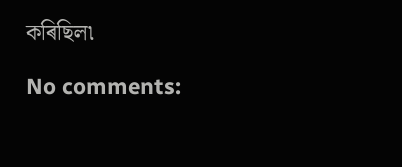কৰিছিল৷

No comments: